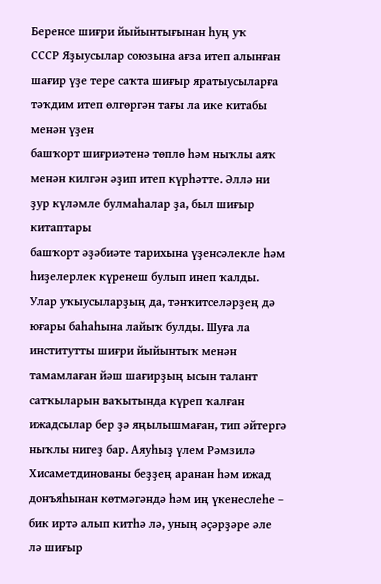Беренсе шиғри йыйынтығынан һуң уҡ
СССР Яҙыусылар союзына ағза итеп алынған шағир үҙе тере саҡта шиғыр яратыусыларға тәҡдим итеп өлгөргән тағы ла ике китабы менән үҙен
башҡорт шиғриәтенә төплө һәм ныҡлы аяҡ менән килгән әҙип итеп күрһәтте. Әллә ни ҙур күләмле булмаһалар ҙа, был шиғыр китаптары
башҡорт әҙәбиәте тарихына үҙенсәлекле һәм һиҙелерлек күренеш булып инеп ҡалды. Улар уҡыусыларҙың да, тәнҡитселәрҙең дә юғары баһаһына лайыҡ булды. Шуға ла институтты шиғри йыйынтыҡ менән тамамлаған йәш шағирҙың ысын талант сатҡыларын ваҡытында күреп ҡалған ижадсылар бер ҙә яңылышмаған, тип әйтергә ныҡлы нигеҙ бар. Аяуһыҙ үлем Рәмзилә Хисаметдинованы беҙҙең аранан һәм ижад донъяһынан көтмәгәндә һәм иң үкенеслеһе – бик иртә алып китһә лә, уның әҫәрҙәре әле лә шиғыр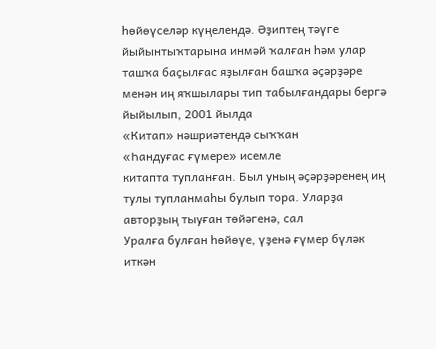һөйөүселәр күңелендә. Әҙиптең тәүге йыйынтыҡтарына инмәй ҡалған һәм улар ташҡа баҫылғас яҙылған башҡа әҫәрҙәре менән иң яҡшылары тип табылғандары бергә йыйылып, 2001 йылда
«Китап» нәшриәтендә сыҡҡан
«Һандуғас ғүмере» исемле
китапта тупланған. Был уның әҫәрҙәренең иң тулы тупланмаһы булып тора. Уларҙа авторҙың тыуған төйәгенә, сал
Уралға булған һөйөүе, үҙенә ғүмер бүләк иткән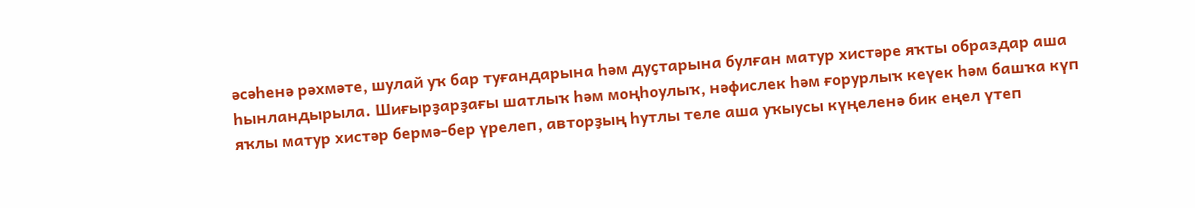әсәһенә рәхмәте, шулай уҡ бар туғандарына һәм дуҫтарына булған матур хистәре яҡты образдар аша һынландырыла. Шиғырҙарҙағы шатлыҡ һәм моңһоулыҡ, нәфислек һәм ғорурлыҡ кеүек һәм башҡа күп яҡлы матур хистәр бермә-бер үрелеп, авторҙың һутлы теле аша уҡыусы күңеленә бик еңел үтеп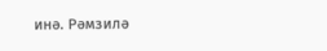инә. Рәмзилә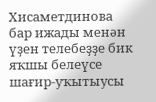Хисаметдинова бар ижады менән үҙен телебеҙҙе бик яҡшы белеүсе шағир-уҡытыусы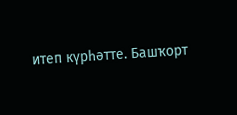итеп күрһәтте. Башҡорт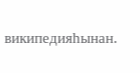википедияһынан.